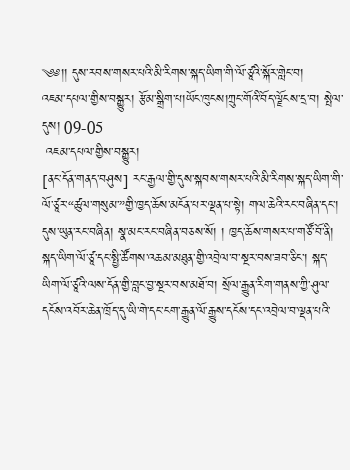༄༅།། དུས་རབས་གསར་པའི་མི་རིགས་སྐད་ཡིག་གི་ལོ་ཙཱའི་སྐོར་གླེང་བ།
འཇམ་དཔལ་གྱིས་བསྒྱུར། རྩོམ་སྒྲིག་པ།ཡོང་ཁུངས།ཀྲུང་གོའི་བོད་ལྗོངས་དྲ་བ། སྤེལ་དུས། 09-05
 འཇམ་དཔལ་གྱིས་བསྒྱུར།
[ནང་དོན་གནད་བཤུས] རང་རྒྱལ་གྱི་དུས་སྐབས་གསར་པའི་མི་རིགས་སྐད་ཡིག་གི་ལོ་ཙཱར་“ཚུལ་གསུམ་”གྱི་ཁྱད་ཆོས་མངོན་པར་ལྡན་པ་སྟེ། གལ་ཆེའི་རང་བཞིན་དང་། དུས་ཡུན་རང་བཞིན། སྣ་མང་རང་བཞིན་བཅས་སོ། ། ཁྱད་ཆོས་གསར་པ་གཙོ་བོ་ནི། སྐད་ཡིག་ལོ་ཙཱ་དང་སྤྱི་ཚོགས་འཆམ་མཐུན་གྱི་འབྲེལ་བ་སྔར་བས་ཟབ་ཅིང་། སྐད་ཡིག་ལོ་ཙཱའི་ལས་དོན་གྱི་བླང་བྱ་སྔར་བས་མཐོ་བ། སྲོལ་རྒྱུན་རིག་གནས་ཀྱི་ཤུལ་དངོས་འབོར་ཆེན་ཁྲོད་དུ་ཡི་གེ་དང་ངག་རྒྱུན་ལོ་རྒྱུས་དངོས་དང་འབྲེལ་བ་ལྡན་པའི་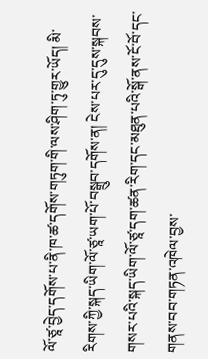ལོ་ཙཱ་བྱེད་དགོས་པ་ནི་ཁ་ཚ་དགོས་གཏུག་གི་ལས་ཤིག་ཏུ་གྱུར་ཡོད། མི་རིགས་ཀྱི་སྐད་ཡིག་ལོ་ཙཱ་ཡག་པོ་བསྒྲུབ་དགོས་ན། ངེས་པར་དུ་དུས་སྐབས་གསར་པའི་སྐད་ཡིག་ལོ་ཙཱ་དག་ཚན་རིག་དང་མཐུན་པའི་སྒོ་ནས་ངོ་བོ་དང་གནས་བབ་གཏན་འཁེལ་བྱས་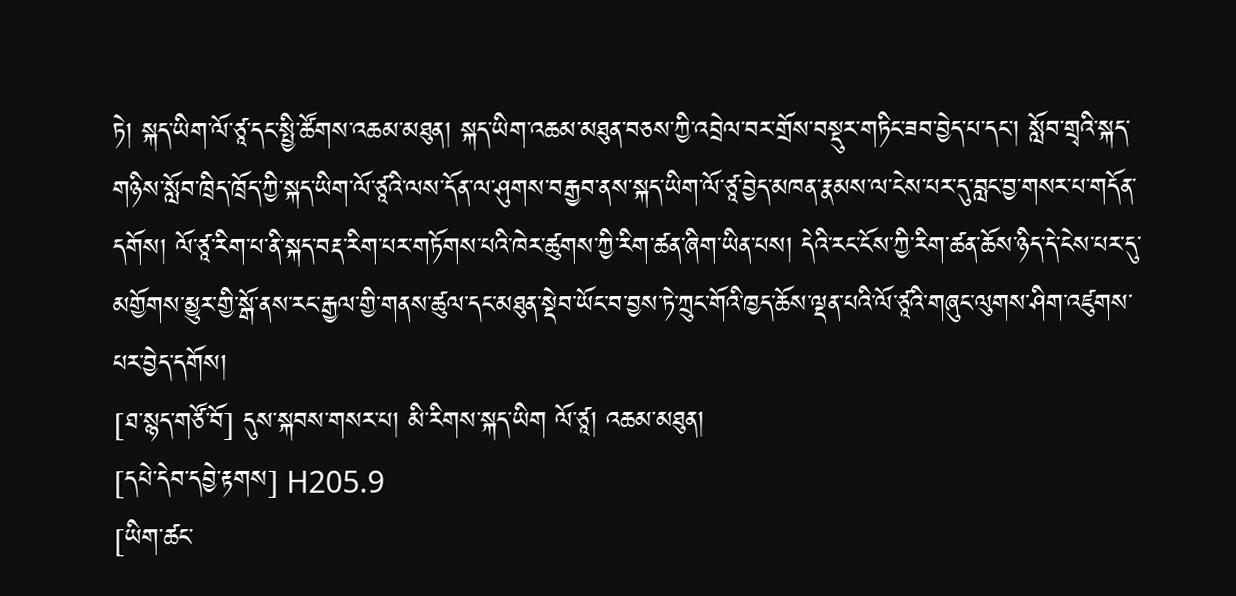ཏེ། སྐད་ཡིག་ལོ་ཙཱ་དང་སྤྱི་ཚོགས་འཆམ་མཐུན། སྐད་ཡིག་འཆམ་མཐུན་བཅས་ཀྱི་འབྲེལ་བར་གྲོས་བསྡུར་གཏིང་ཟབ་བྱེད་པ་དང་། སློབ་གྲྭའི་སྐད་གཉིས་སློབ་ཁྲིད་ཁྲོད་ཀྱི་སྐད་ཡིག་ལོ་ཙཱའི་ལས་དོན་ལ་ཤུགས་བརྒྱབ་ནས་སྐད་ཡིག་ལོ་ཙཱ་བྱེད་མཁན་རྣམས་ལ་ངེས་པར་དུ་བླང་བྱ་གསར་པ་གདོན་དགོས། ལོ་ཙཱ་རིག་པ་ནི་སྐད་བརྡ་རིག་པར་གཏོགས་པའི་ཁེར་ཚུགས་ཀྱི་རིག་ཚན་ཞིག་ཡིན་པས། དེའི་རང་ངོས་ཀྱི་རིག་ཚན་ཆོས་ཉིད་དེ་ངེས་པར་དུ་མགྱོགས་མྱུར་གྱི་སྒོ་ནས་རང་རྒྱལ་གྱི་གནས་ཚུལ་དང་མཐུན་སྡེབ་ཡོང་བ་བྱས་ཏེ་ཀྲུང་གོའི་ཁྱད་ཆོས་ལྡན་པའི་ལོ་ཙཱའི་གཞུང་ལུགས་ཤིག་འཛུགས་པར་བྱེད་དགོས།
[ཐ་སྙད་གཙོ་བོ] དུས་སྐབས་གསར་པ། མི་རིགས་སྐད་ཡིག ལོ་ཙཱ། འཆམ་མཐུན།
[དཔེ་དེབ་དབྱེ་རྟགས] H205.9
[ཡིག་ཚང་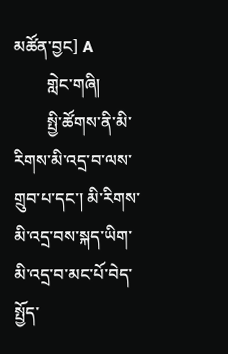མཚོན་བྱང] A
        གླེང་གཞི།
        སྤྱི་ཚོགས་ནི་མི་རིགས་མི་འདྲ་བ་ལས་གྲུབ་པ་དང་། མི་རིགས་མི་འདྲ་བས་སྐད་ཡིག་མི་འདྲ་བ་མང་པོ་བེད་སྤྱོད་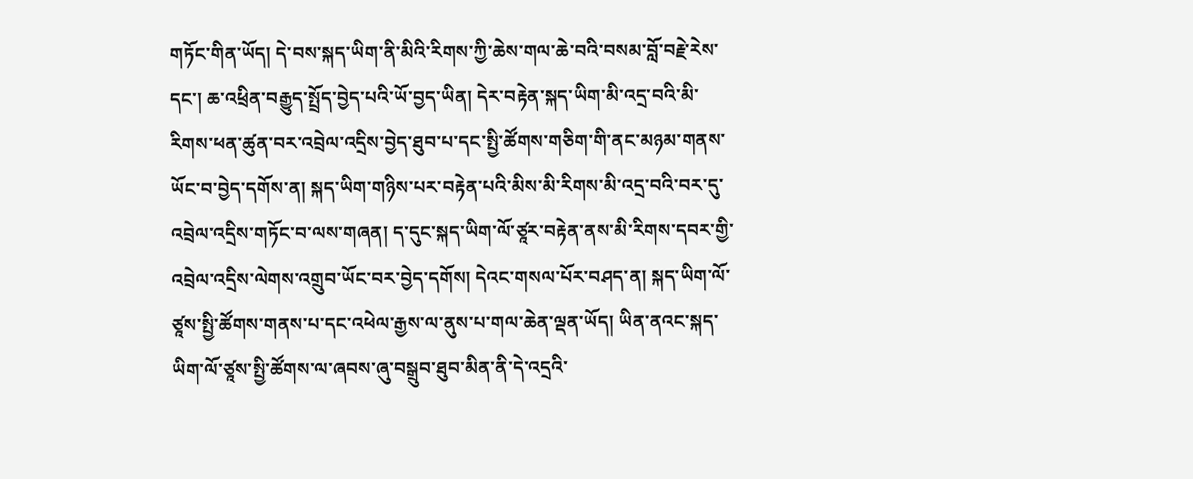གཏོང་གིན་ཡོད། དེ་བས་སྐད་ཡིག་ནི་མིའི་རིགས་ཀྱི་ཆེས་གལ་ཆེ་བའི་བསམ་བློ་བརྗེ་རེས་དང་། ཆ་འཕྲིན་བརྒྱུད་སྤྲོད་བྱེད་པའི་ཡོ་བྱད་ཡིན། དེར་བརྟེན་སྐད་ཡིག་མི་འདྲ་བའི་མི་རིགས་ཕན་ཚུན་བར་འབྲེལ་འདྲིས་བྱེད་ཐུབ་པ་དང་སྤྱི་ཚོགས་གཅིག་གི་ནང་མཉམ་གནས་ཡོང་བ་བྱེད་དགོས་ན། སྐད་ཡིག་གཉིས་པར་བརྟེན་པའི་མིས་མི་རིགས་མི་འདྲ་བའི་བར་དུ་འབྲེལ་འདྲིས་གཏོང་བ་ལས་གཞན། ད་དུང་སྐད་ཡིག་ལོ་ཙཱར་བརྟེན་ནས་མི་རིགས་དབར་གྱི་འབྲེལ་འདྲིས་ལེགས་འགྲུབ་ཡོང་བར་བྱེད་དགོས། དེའང་གསལ་པོར་བཤད་ན། སྐད་ཡིག་ལོ་ཙཱས་སྤྱི་ཚོགས་གནས་པ་དང་འཕེལ་རྒྱས་ལ་ནུས་པ་གལ་ཆེན་ལྡན་ཡོད། ཡིན་ནའང་སྐད་ཡིག་ལོ་ཙཱས་སྤྱི་ཚོགས་ལ་ཞབས་ཞུ་བསྒྲུབ་ཐུབ་མིན་ནི་དེ་འདྲའི་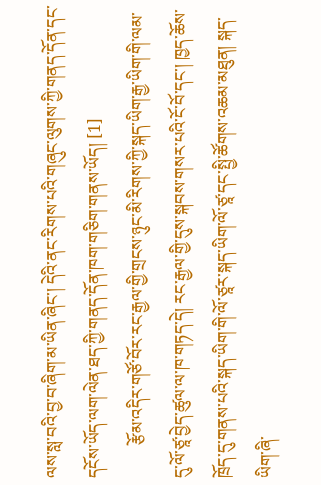ལས་སླ་བའི་བྱ་བ་ཞིག་མ་ཡིན་ཞིང་། དེའི་ནང་རིགས་པའི་གཞུང་ལུགས་ཀྱི་གནད་དོན་དང་དངོས་ཡོད་ལག་ལེན་ཐད་ཀྱི་གནད་དོན་ཁག་གཅིག་གནས་ཡོད། [1]
        རྩོམ་འདིར་གཙོ་བོར་རང་རྒྱལ་གྱི་གྲངས་ཉུང་མི་རིགས་ཀྱི་སྐད་ཡིག་རྒྱ་ཡིག་གི་ལམ་དུ་ལོ་ཙཱ་བྱེད་ཚུལ་ལ་ཁ་གཏད་དེ། རང་རྒྱལ་གྱི་དུས་སྐབས་གསར་པའི་ངོ་བོ་དང་། ཁྱད་ཆོས་ཁྲོད་དུ་གནས་པའི་སྐད་ཡིག་གི་ལོ་ཙཱར་སྐད་ཡིག་ལོ་ཙཱ་དང་སྤྱི་ཚོགས་འཆམ་མཐུན། སྐད་ཡིག་ཞི་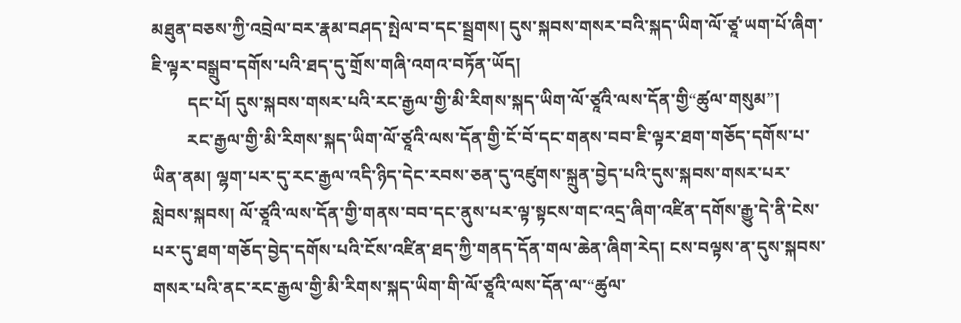མཐུན་བཅས་ཀྱི་འབྲེལ་བར་རྣམ་བཤད་སྤེལ་བ་དང་སྦྲགས། དུས་སྐབས་གསར་བའི་སྐད་ཡིག་ལོ་ཙཱ་ཡག་པོ་ཞིག་ཇི་ལྟར་བསྒྲུབ་དགོས་པའི་ཐད་དུ་གྲོས་གཞི་འགའ་བཏོན་ཡོད།
        དང་པོ། དུས་སྐབས་གསར་པའི་རང་རྒྱལ་གྱི་མི་རིགས་སྐད་ཡིག་ལོ་ཙཱའི་ལས་དོན་གྱི“ཚུལ་གསུམ”།
        རང་རྒྱལ་གྱི་མི་རིགས་སྐད་ཡིག་ལོ་ཙཱའི་ལས་དོན་གྱི་ངོ་བོ་དང་གནས་བབ་ཇི་ལྟར་ཐག་གཅོད་དགོས་པ་ཡིན་ནམ། ལྷག་པར་དུ་རང་རྒྱལ་འདི་ཉིད་དེང་རབས་ཅན་དུ་འཛུགས་སྐྲུན་བྱེད་པའི་དུས་སྐབས་གསར་པར་སླེབས་སྐབས། ལོ་ཙཱའི་ལས་དོན་གྱི་གནས་བབ་དང་ནུས་པར་ལྟ་སྟངས་གང་འདྲ་ཞིག་འཛིན་དགོས་རྒྱུ་དེ་ནི་ངེས་པར་དུ་ཐག་གཅོད་བྱེད་དགོས་པའི་ངོས་འཛིན་ཐད་ཀྱི་གནད་དོན་གལ་ཆེན་ཞིག་རེད། ངས་བལྟས་ན་དུས་སྐབས་གསར་པའི་ནང་རང་རྒྱལ་གྱི་མི་རིགས་སྐད་ཡིག་གི་ལོ་ཙཱའི་ལས་དོན་ལ་“ཚུལ་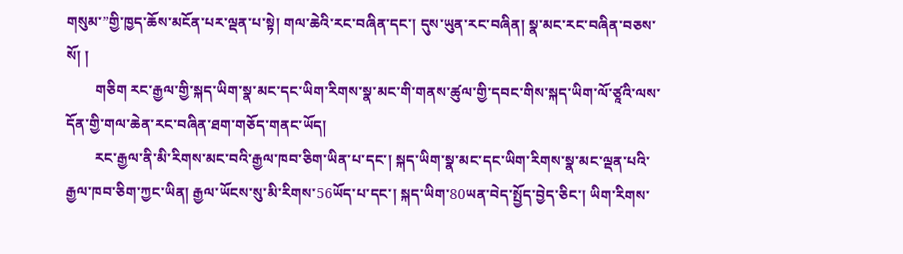གསུམ་”གྱི་ཁྱད་ཆོས་མངོན་པར་ལྡན་པ་སྟེ། གལ་ཆེའི་རང་བཞིན་དང་། དུས་ཡུན་རང་བཞིན། སྣ་མང་རང་བཞིན་བཅས་སོ། །
        གཅིག རང་རྒྱལ་གྱི་སྐད་ཡིག་སྣ་མང་དང་ཡིག་རིགས་སྣ་མང་གི་གནས་ཚུལ་གྱི་དབང་གིས་སྐད་ཡིག་ལོ་ཙཱའི་ལས་དོན་གྱི་གལ་ཆེན་རང་བཞིན་ཐག་གཅོད་གནང་ཡོད།
        རང་རྒྱལ་ནི་མི་རིགས་མང་བའི་རྒྱལ་ཁབ་ཅིག་ཡིན་པ་དང་། སྐད་ཡིག་སྣ་མང་དང་ཡིག་རིགས་སྣ་མང་ལྡན་པའི་རྒྱལ་ཁབ་ཅིག་ཀྱང་ཡིན། རྒྱལ་ཡོངས་སུ་མི་རིགས་56ཡོད་པ་དང་། སྐད་ཡིག་80ཡན་བེད་སྤྱོད་བྱེད་ཅིང་། ཡིག་རིགས་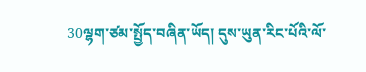30ལྷག་ཙམ་སྤྱོད་བཞིན་ཡོད། དུས་ཡུན་རིང་པོའི་ལོ་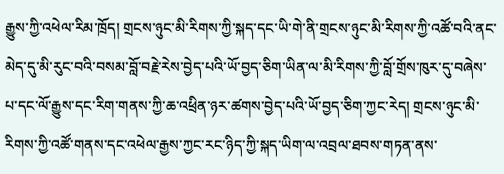རྒྱུས་ཀྱི་འཕེལ་རིམ་ཁྲོད། གྲངས་ཉུང་མི་རིགས་ཀྱི་སྐད་དང་ཡི་གེ་ནི་གྲངས་ཉུང་མི་རིགས་ཀྱི་འཚོ་བའི་ནང་མེད་དུ་མི་རུང་བའི་བསམ་བློ་བརྗེ་རེས་བྱེད་པའི་ཡོ་བྱད་ཅིག་ཡིན་ལ་མི་རིགས་ཀྱི་བློ་གྲོས་ཁུར་དུ་བཞེས་པ་དང་ལོ་རྒྱུས་དང་རིག་གནས་ཀྱི་ཆ་འཕྲིན་ཉར་ཚགས་བྱེད་པའི་ཡོ་བྱད་ཅིག་ཀྱང་རེད། གྲངས་ཉུང་མི་རིགས་ཀྱི་འཚོ་གནས་དང་འཕེལ་རྒྱས་ཀྱང་རང་ཉིད་ཀྱི་སྐད་ཡིག་ལ་འབྲལ་ཐབས་གཏན་ནས་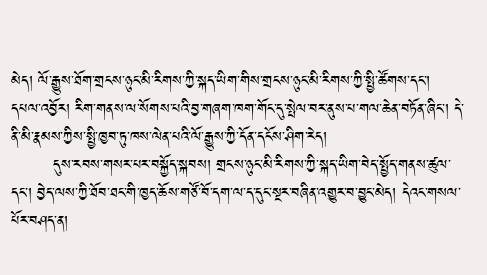མེད། ལོ་རྒྱུས་ཐོག་གྲངས་ཉུང་མི་རིགས་ཀྱི་སྐད་ཡིག་གིས་གྲངས་ཉུང་མི་རིགས་ཀྱི་སྤྱི་ཚོགས་དང་། དཔལ་འབྱོར། རིག་གནས་ལ་སོགས་པའི་བྱ་གཞག་ཁག་གོང་དུ་སྤེལ་བར་ནུས་པ་གལ་ཆེན་བཏོན་ཞིང་། དེ་ནི་མི་རྣམས་ཀྱིས་སྤྱི་ཁྱབ་ཏུ་ཁས་ལེན་པའི་ལོ་རྒྱུས་ཀྱི་དོན་དངོས་ཤིག་རེད།
        དུས་རབས་གསར་པར་བསྐྱོད་སྐབས། གྲངས་ཉུང་མི་རིགས་ཀྱི་སྐད་ཡིག་བེད་སྤྱོད་གནས་ཚུལ་དང་། བྱེད་ལས་ཀྱི་ཐོབ་ཐང་གི་ཁྱད་ཆོས་གཙོ་བོ་དག་ལ་ད་དུང་སྔར་བཞིན་འགྱུར་བ་བྱུང་མེད། དེའང་གསལ་པོར་བཤད་ན།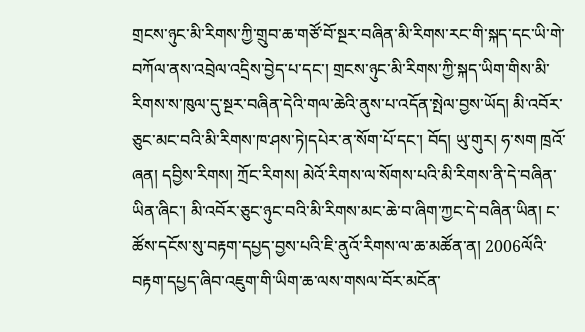གྲངས་ཉུང་མི་རིགས་ཀྱི་གྲུབ་ཆ་གཙོ་བོ་སྔར་བཞིན་མི་རིགས་རང་གི་སྐད་དང་ཡི་གེ་བཀོལ་ནས་འབྲེལ་འདྲིས་བྱེད་པ་དང་། གྲངས་ཉུང་མི་རིགས་ཀྱི་སྐད་ཡིག་གིས་མི་རིགས་ས་ཁུལ་དུ་སྔར་བཞིན་དེའི་གལ་ཆེའི་ནུས་པ་འདོན་སྤེལ་བྱས་ཡོད། མི་འབོར་ཅུང་མང་བའི་མི་རིགས་ཁ་ཤས་ཏེ།དཔེར་ན་སོག་པོ་དང་། བོད། ཡུ་གུར། ཧ་སག ཁྲའོ་ཞན། དབྱིས་རིགས། ཀྲོང་རིགས། མེའོ་རིགས་ལ་སོགས་པའི་མི་རིགས་ནི་དེ་བཞིན་ཡིན་ཞིང་། མི་འབོར་ཅུང་ཉུང་བའི་མི་རིགས་མང་ཆེ་བ་ཞིག་ཀྱང་དེ་བཞིན་ཡིན། ང་ཚོས་དངོས་སུ་བརྟག་དཔྱད་བྱས་པའི་ཇི་ནུའོ་རིགས་ལ་ཆ་མཚོན་ན། 2006ལོའི་བརྟག་དཔྱད་ཞིབ་འཇུག་གི་ཡིག་ཆ་ལས་གསལ་བོར་མངོན་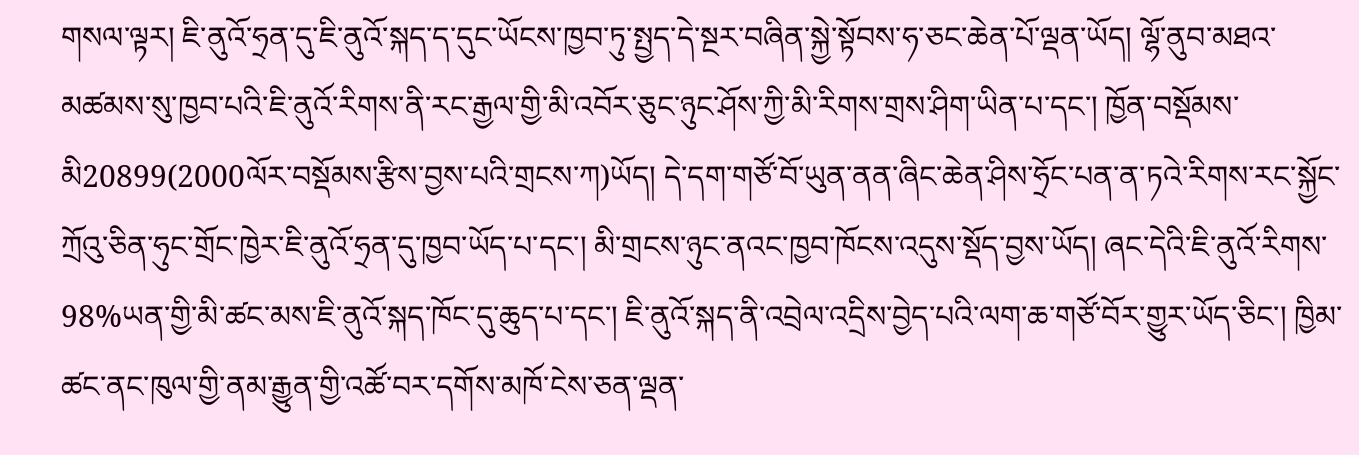གསལ་ལྟར། ཇི་ནུའོ་ཧྲན་དུ་ཇི་ནུའོ་སྐད་ད་དུང་ཡོངས་ཁྱབ་ཏུ་སྤྱད་དེ་སྔར་བཞིན་སྐྱེ་སྟོབས་ཧ་ཅང་ཆེན་པོ་ལྡན་ཡོད། ལྷོ་ནུབ་མཐའ་མཚམས་སུ་ཁྱབ་པའི་ཇི་ནུའོ་རིགས་ནི་རང་རྒྱལ་གྱི་མི་འབོར་ཅུང་ཉུང་ཤོས་ཀྱི་མི་རིགས་གྲས་ཤིག་ཡིན་པ་དང་། ཁྱོན་བསྡོམས་མི20899(2000ལོར་བསྡོམས་རྩིས་བྱས་པའི་གྲངས་ཀ)ཡོད། དེ་དག་གཙོ་བོ་ཡུན་ནན་ཞིང་ཆེན་ཤིས་ཧྲོང་པན་ན་ཏའེ་རིགས་རང་སྐྱོང་ཀྲོའུ་ཅིན་ཧུང་གྲོང་ཁྱེར་ཇི་ནུའོ་ཧྲན་དུ་ཁྱབ་ཡོད་པ་དང་། མི་གྲངས་ཉུང་ནའང་ཁྱབ་ཁོངས་འདུས་སྡོད་བྱས་ཡོད། ཞང་དེའི་ཇི་ནུའོ་རིགས་98%ཡན་གྱི་མི་ཚང་མས་ཇི་ནུའོ་སྐད་ཁོང་དུ་ཆུད་པ་དང་། ཇི་ནུའོ་སྐད་ནི་འབྲེལ་འདྲིས་བྱེད་པའི་ལག་ཆ་གཙོ་བོར་གྱུར་ཡོད་ཅིང་། ཁྱིམ་ཚང་ནང་ཁུལ་གྱི་ནམ་རྒྱུན་གྱི་འཚོ་བར་དགོས་མཁོ་ངེས་ཅན་ལྡན་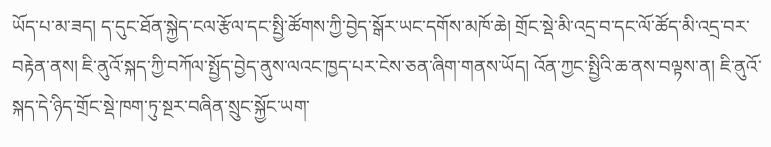ཡོད་པ་མ་ཟད། ད་དུང་ཐོན་སྐྱེད་ངལ་རྩོལ་དང་སྤྱི་ཚོགས་ཀྱི་བྱེད་སྒོར་ཡང་དགོས་མཁོ་ཆེ། གྲོང་སྡེ་མི་འདྲ་བ་དང་ལོ་ཚོད་མི་འདྲ་བར་བརྟེན་ནས། ཇི་ནུའོ་སྐད་ཀྱི་བཀོལ་སྤྱོད་བྱེད་ནུས་ལའང་ཁྱད་པར་ངེས་ཅན་ཞིག་གནས་ཡོད། འོན་ཀྱང་སྤྱིའི་ཆ་ནས་བལྟས་ན། ཇི་ནུའོ་སྐད་དེ་ཉིད་གྲོང་སྡེ་ཁག་ཏུ་སྔར་བཞིན་སྲུང་སྐྱོང་ཡག་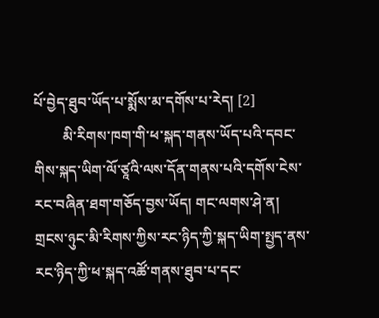པོ་བྱེད་ཐུབ་ཡོད་པ་སྨོས་མ་དགོས་པ་རེད། [2]
        མི་རིགས་ཁག་གི་ཕ་སྐད་གནས་ཡོད་པའི་དབང་གིས་སྐད་ཡིག་ལོ་ཙཱའི་ལས་དོན་གནས་པའི་དགོས་ངེས་རང་བཞིན་ཐག་གཅོད་བྱས་ཡོད། གང་ལགས་ཤེ་ན། གྲངས་ཉུང་མི་རིགས་ཀྱིས་རང་ཉིད་ཀྱི་སྐད་ཡིག་སྤྱད་ནས་རང་ཉིད་ཀྱི་ཕ་སྐད་འཚོ་གནས་ཐུབ་པ་དང་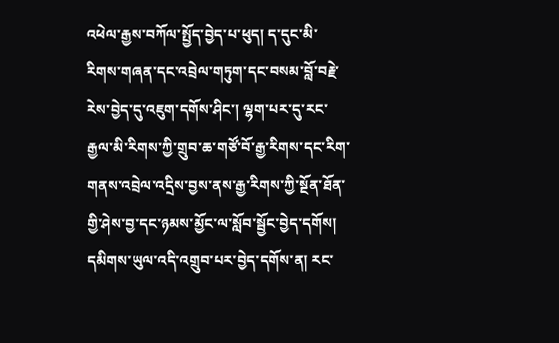འཕེལ་རྒྱས་བཀོལ་སྤྱོད་བྱེད་པ་ཕུད། ད་དུང་མི་རིགས་གཞན་དང་འབྲེལ་གཏུག་དང་བསམ་བློ་བརྗེ་རེས་བྱེད་དུ་འཇུག་དགོས་ཤིང་། ལྷག་པར་དུ་རང་རྒྱལ་མི་རིགས་ཀྱི་གྲུབ་ཆ་གཙོ་བོ་རྒྱ་རིགས་དང་རིག་གནས་འབྲེལ་འདྲིས་བྱས་ནས་རྒྱ་རིགས་ཀྱི་སྔོན་ཐོན་གྱི་ཤེས་བྱ་དང་ཉམས་མྱོང་ལ་སློབ་སྦྱོང་བྱེད་དགོས། དམིགས་ཡུལ་འདི་འགྲུབ་པར་བྱེད་དགོས་ན། རང་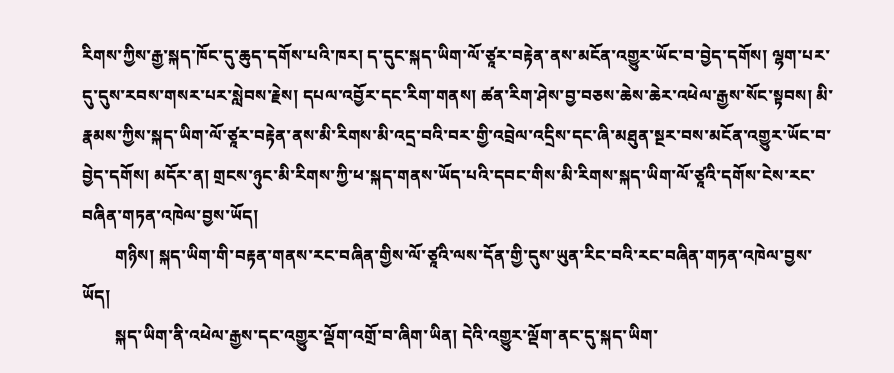རིགས་ཀྱིས་རྒྱ་སྐད་ཁོང་དུ་ཆུད་དགོས་པའི་ཁར། ད་དུང་སྐད་ཡིག་ལོ་ཙཱར་བརྟེན་ནས་མངོན་འགྱུར་ཡོང་བ་བྱེད་དགོས། ལྷག་པར་དུ་དུས་རབས་གསར་པར་སླེབས་རྗེས། དཔལ་འབྱོར་དང་རིག་གནས། ཚན་རིག་ཤེས་བྱ་བཅས་ཆེས་ཆེར་འཕེལ་རྒྱས་སོང་སྟབས། མི་རྣམས་ཀྱིས་སྐད་ཡིག་ལོ་ཙཱར་བརྟེན་ནས་མི་རིགས་མི་འདྲ་བའི་བར་གྱི་འབྲེལ་འདྲིས་དང་ཞི་མཐུན་སྔར་བས་མངོན་འགྱུར་ཡོང་བ་བྱེད་དགོས། མདོར་ན། གྲངས་ཉུང་མི་རིགས་ཀྱི་ཕ་སྐད་གནས་ཡོད་པའི་དབང་གིས་མི་རིགས་སྐད་ཡིག་ལོ་ཙཱའི་དགོས་ངེས་རང་བཞིན་གཏན་འཁེལ་བྱས་ཡོད།
        གཉིས། སྐད་ཡིག་གི་བརྟན་གནས་རང་བཞིན་གྱིས་ལོ་ཙཱའི་ལས་དོན་གྱི་དུས་ཡུན་རིང་བའི་རང་བཞིན་གཏན་འཁེལ་བྱས་ཡོད།
        སྐད་ཡིག་ནི་འཕེལ་རྒྱས་དང་འགྱུར་ལྡོག་འགྲོ་བ་ཞིག་ཡིན། དེའི་འགྱུར་ལྡོག་ནང་དུ་སྐད་ཡིག་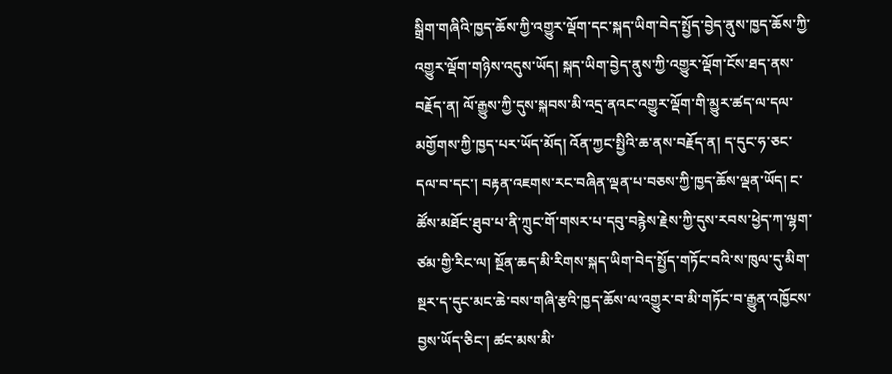སྒྲིག་གཞིའི་ཁྱད་ཆོས་ཀྱི་འགྱུར་ལྡོག་དང་སྐད་ཡིག་བེད་སྤྱོད་བྱེད་ནུས་ཁྱད་ཆོས་ཀྱི་འགྱུར་ལྡོག་གཉིས་འདུས་ཡོད། སྐད་ཡིག་བྱེད་ནུས་ཀྱི་འགྱུར་ལྡོག་ངོས་ཐད་ནས་བརྗོད་ན། ལོ་རྒྱུས་ཀྱི་དུས་སྐབས་མི་འདྲ་ནའང་འགྱུར་ལྡོག་གི་མྱུར་ཚད་ལ་དལ་མགྱོགས་ཀྱི་ཁྱད་པར་ཡོད་མོད། འོན་ཀྱང་སྤྱིའི་ཆ་ནས་བརྗོད་ན། ད་དུང་ཧ་ཅང་དལ་བ་དང་། བརྟན་འཇགས་རང་བཞིན་ལྡན་པ་བཅས་ཀྱི་ཁྱད་ཆོས་ལྡན་ཡོད། ང་ཚོས་མཐོང་ཐུབ་པ་ནི་ཀྲུང་གོ་གསར་པ་དབུ་བརྙེས་རྗེས་ཀྱི་དུས་རབས་ཕྱེད་ཀ་ལྷག་ཙམ་གྱི་རིང་ལ། སྔོན་ཆད་མི་རིགས་སྐད་ཡིག་བེད་སྤྱོད་གཏོང་བའི་ས་ཁུལ་དུ་མིག་སྔར་ད་དུང་མང་ཆེ་བས་གཞི་རྩའི་ཁྱད་ཆོས་ལ་འགྱུར་བ་མི་གཏོང་བ་རྒྱུན་འཁྱོངས་བྱས་ཡོད་ཅིང་། ཚང་མས་མི་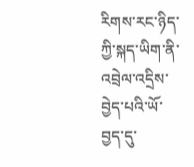རིགས་རང་ཉིད་ཀྱི་སྐད་ཡིག་ནི་འབྲེལ་འདྲིས་བྱེད་པའི་ཡོ་བྱད་དུ་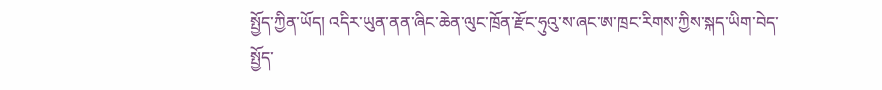སྤྱོད་ཀྱིན་ཡོད། འདིར་ཡུན་ནན་ཞིང་ཆེན་ལུང་ཁྲོན་རྫོང་ཧུའུ་ས་ཞང་ཨ་ཁྲང་རིགས་ཀྱིས་སྐད་ཡིག་བེད་སྤྱོད་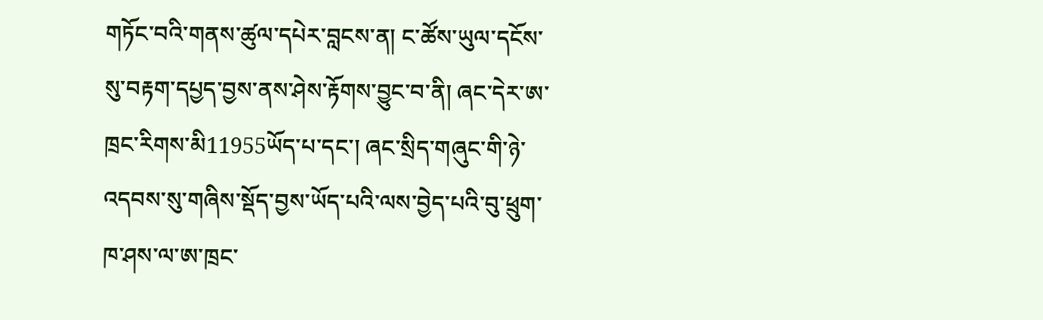གཏོང་བའི་གནས་ཚུལ་དཔེར་བླངས་ན། ང་ཚོས་ཡུལ་དངོས་སུ་བརྟག་དཔྱད་བྱས་ནས་ཤེས་རྟོགས་བྱུང་བ་ནི། ཞང་དེར་ཨ་ཁྲང་རིགས་མི11955ཡོད་པ་དང་། ཞང་སྲིད་གཞུང་གི་ཉེ་འདབས་སུ་གཞིས་སྡོད་བྱས་ཡོད་པའི་ལས་བྱེད་པའི་བུ་ཕྲུག་ཁ་ཤས་ལ་ཨ་ཁྲང་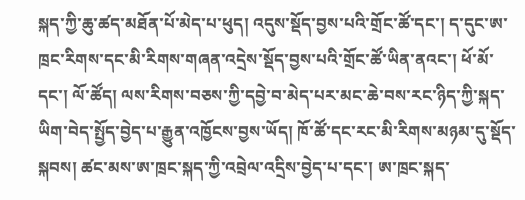སྐད་ཀྱི་ཆུ་ཚད་མཐོན་པོ་མེད་པ་ཕུད། འདུས་སྡོད་བྱས་པའི་གྲོང་ཚོ་དང་། ད་དུང་ཨ་ཁྲང་རིགས་དང་མི་རིགས་གཞན་འདྲེས་སྡོད་བྱས་པའི་གྲོང་ཚོ་ཡིན་ནའང་། ཕོ་མོ་དང་། ལོ་ཚོད། ལས་རིགས་བཅས་ཀྱི་དབྱེ་བ་མེད་པར་མང་ཆེ་བས་རང་ཉིད་ཀྱི་སྐད་ཡིག་བེད་སྤྱོད་བྱེད་པ་རྒྱུན་འཁྱོངས་བྱས་ཡོད། ཁོ་ཚོ་དང་རང་མི་རིགས་མཉམ་དུ་སྡོད་སྐབས། ཚང་མས་ཨ་ཁྲང་སྐད་ཀྱི་འབྲེལ་འདྲིས་བྱེད་པ་དང་། ཨ་ཁྲང་སྐད་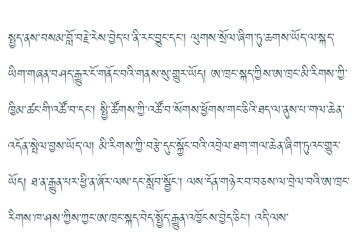སྤྱད་ནས་བསམ་བློ་བརྗེ་རེས་བྱེད་པ་ནི་རང་བྱུང་དང་། ལུགས་སྲོལ་ཞིག་ཏུ་ཆགས་ཡོད་ལ་སྐད་ཡིག་གཞན་བཤད་རྒྱུར་ངོ་གནོང་བའི་གནས་སུ་གྱུར་ཡོད། ཨ་ཁྲང་སྐད་ཀྱིས་ཨ་ཁྲང་མི་རིགས་ཀྱི་ཁྱིམ་ཚང་གི་འཚོ་བ་དང་། སྤྱི་ཚོགས་ཀྱི་འཚོ་བ་སོགས་ཕྱོགས་གང་ཅིའི་ཐད་ལ་ནུས་པ་གལ་ཆེན་འདོན་སྤེལ་བྱས་ཡོད་ལ། མི་རིགས་ཀྱི་བརྩེ་དུང་སྐྱོང་བའི་འབྲེལ་ཐག་གལ་ཆེན་ཞིག་ཏུའང་གྱུར་ཡོད། ཐ་ན་རྒྱུན་པར་ཕྱི་ན་ཞོར་ལས་དང་སློབ་སྦྱོང་། ལས་དོན་གཉེར་བ་བཅས་ལ་བྲེལ་བའི་ཨ་ཁྲང་རིགས་ཁ་ཤས་ཀྱིས་ཀྱང་ཨ་ཁྲང་སྐད་བེད་སྤྱོད་རྒྱུན་འཁྱོངས་བྱེད་ཅིང་། འདི་ལས་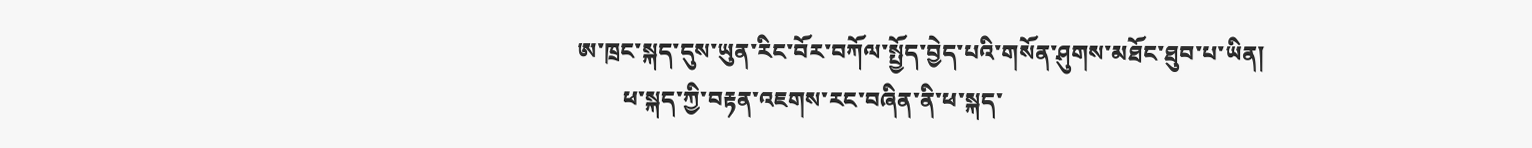ཨ་ཁྲང་སྐད་དུས་ཡུན་རིང་བོར་བཀོལ་སྤྱོད་བྱེད་པའི་གསོན་ཤུགས་མཐོང་ཐུབ་པ་ཡིན།
        ཕ་སྐད་ཀྱི་བརྟན་འཇགས་རང་བཞིན་ནི་ཕ་སྐད་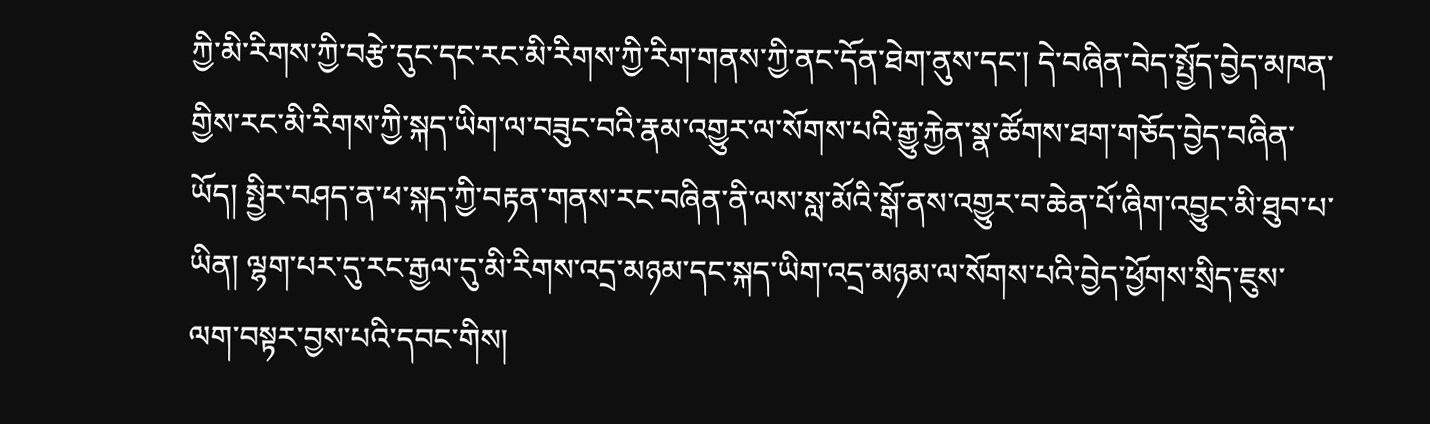ཀྱི་མི་རིགས་ཀྱི་བརྩེ་དུང་དང་རང་མི་རིགས་ཀྱི་རིག་གནས་ཀྱི་ནང་དོན་ཐེག་ནུས་དང་། དེ་བཞིན་བེད་སྤྱོད་བྱེད་མཁན་གྱིས་རང་མི་རིགས་ཀྱི་སྐད་ཡིག་ལ་བཟུང་བའི་རྣམ་འགྱུར་ལ་སོགས་པའི་རྒྱུ་རྐྱེན་སྣ་ཚོགས་ཐག་གཅོད་བྱེད་བཞིན་ཡོད། སྤྱིར་བཤད་ན་ཕ་སྐད་ཀྱི་བརྟན་གནས་རང་བཞིན་ནི་ལས་སླ་མོའི་སྒོ་ནས་འགྱུར་བ་ཆེན་པོ་ཞིག་འབྱུང་མི་ཐུབ་པ་ཡིན། ལྷག་པར་དུ་རང་རྒྱལ་དུ་མི་རིགས་འདྲ་མཉམ་དང་སྐད་ཡིག་འདྲ་མཉམ་ལ་སོགས་པའི་བྱེད་ཕྱོགས་སྲིད་ཇུས་ལག་བསྟར་བྱས་པའི་དབང་གིས།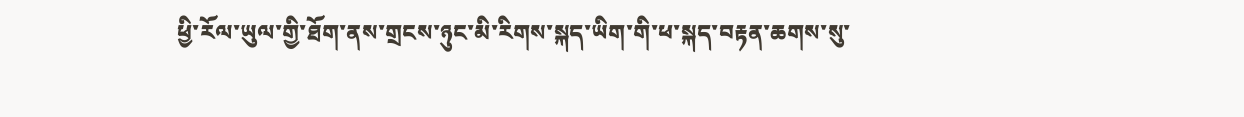ཕྱི་རོལ་ཡུལ་གྱི་ཐོག་ནས་གྲངས་ཉུང་མི་རིགས་སྐད་ཡིག་གི་ཕ་སྐད་བརྟན་ཆགས་སུ་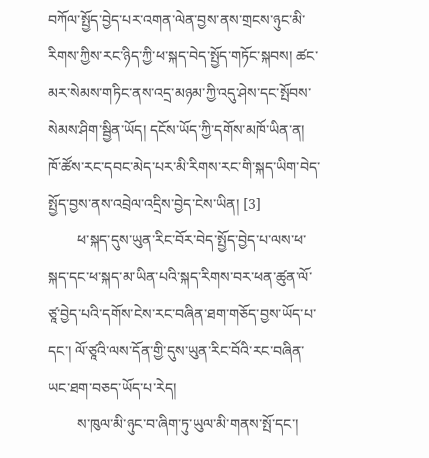བཀོལ་སྤྱོད་བྱེད་པར་འགན་ལེན་བྱས་ནས་གྲངས་ཉུང་མི་རིགས་ཀྱིས་རང་ཉིད་ཀྱི་ཕ་སྐད་བེད་སྤྱོད་གཏོང་སྐབས། ཚང་མར་སེམས་གཏིང་ནས་འདྲ་མཉམ་ཀྱི་འདུ་ཤེས་དང་སྤོབས་སེམས་ཤིག་སྦྱིན་ཡོད། དངོས་ཡོད་ཀྱི་དགོས་མཁོ་ཡིན་ན། ཁོ་ཚོས་རང་དབང་མེད་པར་མི་རིགས་རང་གི་སྐད་ཡིག་བེད་སྤྱོད་བྱས་ནས་འབྲེལ་འདྲིས་བྱེད་ངེས་ཡིན། [3]
        ཕ་སྐད་དུས་ཡུན་རིང་བོར་བེད་སྤྱོད་བྱེད་པ་ལས་ཕ་སྐད་དང་ཕ་སྐད་མ་ཡིན་པའི་སྐད་རིགས་བར་ཕན་ཚུན་ལོ་ཙཱ་བྱེད་པའི་དགོས་ངེས་རང་བཞིན་ཐག་གཅོད་བྱས་ཡོད་པ་དང་། ལོ་ཙཱའི་ལས་དོན་གྱི་དུས་ཡུན་རིང་བོའི་རང་བཞིན་ཡང་ཐག་བཅད་ཡོད་པ་རེད།
        ས་ཁུལ་མི་ཉུང་བ་ཞིག་ཏུ་ཡུལ་མི་གནས་སྤོ་དང་།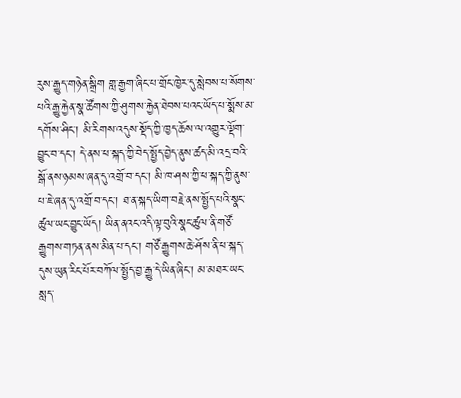རུས་རྒྱུད་གཉེན་སྒྲིག གླ་རྒྱག་ཞིང་པ་གྲོང་ཁྱེར་དུ་སླེབས་པ་སོགས་པའི་རྒྱུ་རྐྱེན་སྣ་ཚོགས་ཀྱི་ཤུགས་རྐྱེན་ཐེབས་པའང་ཡོད་པ་སྨོས་མ་དགོས་ཤིང་། མི་རིགས་འདུས་སྡོད་ཀྱི་ཁྱད་ཆོས་ལ་འགྱུར་ལྡོག་བྱུང་བ་དང་། དེ་ནས་ཕ་སྐད་ཀྱི་བེད་སྤྱོད་བྱེད་ནུས་ཚད་མི་འདྲ་བའི་སྒོ་ནས་ཉམས་ཞན་དུ་འགྲོ་བ་དང་། མི་ཁ་ཤས་ཀྱི་ཕ་སྐད་ཀྱི་ནུས་པ་ཇེ་ཞན་དུ་འགྲོ་བ་དང་། ཐ་ན་སྐད་ཡིག་བརྗེ་ནས་སྤྱོད་པའི་སྣང་ཚུལ་ཡང་བྱུང་ཡོད། ཡིན་ནའང་འདི་ལྟ་བུའི་སྣང་ཚུལ་ནི་གཙོ་རྒྱུགས་གཏན་ནས་མིན་པ་དང་། གཙོ་རྒྱུགས་ཆེ་ཤོས་ནི་ཕ་སྐད་དུས་ཡུན་རིང་པོར་བཀོལ་སྤྱོད་བྱ་རྒྱུ་དེ་ཡིན་ཞིང་། མ་མཐར་ཡང་སླད་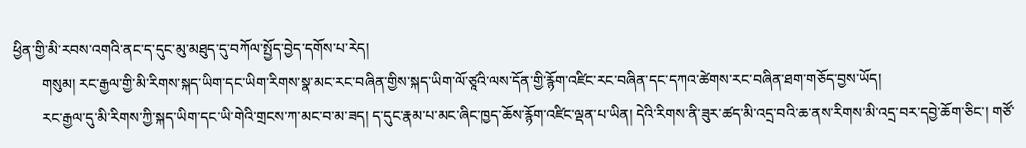ཕྱིན་གྱི་མི་རབས་འགའི་ནང་ད་དུང་མུ་མཐུད་དུ་བཀོལ་སྤྱོད་བྱེད་དགོས་པ་རེད།
        གསུམ། རང་རྒྱལ་གྱི་མི་རིགས་སྐད་ཡིག་དང་ཡིག་རིགས་སྣ་མང་རང་བཞིན་གྱིས་སྐད་ཡིག་ལོ་ཙཱའི་ལས་དོན་གྱི་རྙོག་འཛིང་རང་བཞིན་དང་དཀའ་ཚེགས་རང་བཞིན་ཐག་གཅོད་བྱས་ཡོད།
        རང་རྒྱལ་དུ་མི་རིགས་ཀྱི་སྐད་ཡིག་དང་ཡི་གེའི་གྲངས་ཀ་མང་བ་མ་ཟད། ད་དུང་རྣམ་པ་མང་ཞིང་ཁྱད་ཆོས་རྙོག་འཛིང་ལྡན་པ་ཡིན། དེའི་རིགས་ནི་ཟུར་ཚད་མི་འདྲ་བའི་ཆ་ནས་རིགས་མི་འདྲ་བར་དབྱེ་ཆོག་ཅིང་། གཙོ་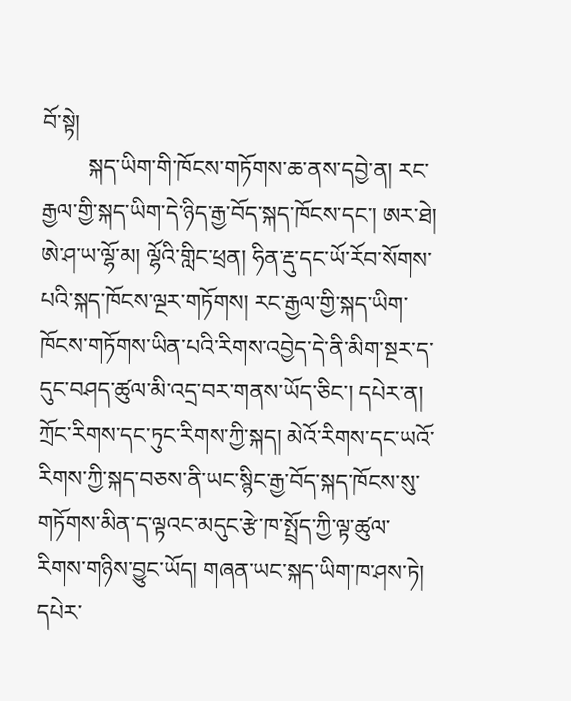བོ་སྟེ།
        སྐད་ཡིག་གི་ཁོངས་གཏོགས་ཆ་ནས་དབྱེ་ན། རང་རྒྱལ་གྱི་སྐད་ཡིག་དེ་ཉིད་རྒྱ་བོད་སྐད་ཁོངས་དང་། ཨར་ཐེ། ཨེ་ཤ་ཡ་ལྷོ་མ། ལྷོའི་གླིང་ཕྲན། ཧིན་རྡུ་དང་ཡོ་རོབ་སོགས་པའི་སྐད་ཁོངས་ལྔར་གཏོགས། རང་རྒྱལ་གྱི་སྐད་ཡིག་ཁོངས་གཏོགས་ཡིན་པའི་རིགས་འབྱེད་དེ་ནི་མིག་སྔར་ད་དུང་བཤད་ཚུལ་མི་འདྲ་བར་གནས་ཡོད་ཅིང་། དཔེར་ན། ཀྲོང་རིགས་དང་ཏུང་རིགས་ཀྱི་སྐད། མེའོ་རིགས་དང་ཡའོ་རིགས་ཀྱི་སྐད་བཅས་ནི་ཡང་སྙིང་རྒྱ་བོད་སྐད་ཁོངས་སུ་གཏོགས་མིན་ད་ལྟའང་མདུང་རྩེ་ཁ་སྤྲོད་ཀྱི་ལྟ་ཚུལ་རིགས་གཉིས་བྱུང་ཡོད། གཞན་ཡང་སྐད་ཡིག་ཁ་ཤས་ཏེ། དཔེར་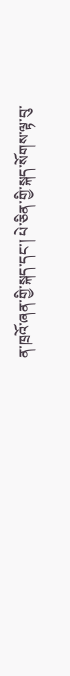ན་ཁྲའོ་ཞན་གྱི་སྐད་དང་། པེ་ཅིན་གྱི་སྐད་སོགས་ལྟ་བུ་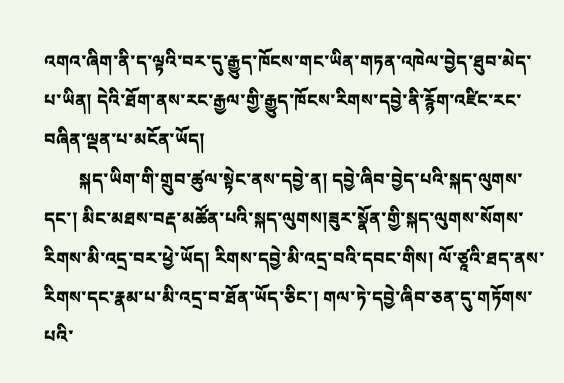འགའ་ཞིག་ནི་ད་ལྟའི་བར་དུ་རྒྱུད་ཁོངས་གང་ཡིན་གཏན་འཁེལ་བྱེད་ཐུབ་མེད་པ་ཡིན། དེའི་ཐོག་ནས་རང་རྒྱལ་གྱི་རྒྱུད་ཁོངས་རིགས་དབྱེ་ནི་རྙོག་འཛིང་རང་བཞིན་ལྡན་པ་མངོན་ཡོད།
        སྐད་ཡིག་གི་གྲུབ་ཚུལ་སྟེང་ནས་དབྱེ་ན། དབྱེ་ཞིབ་བྱེད་པའི་སྐད་ལུགས་དང་། མིང་མཐས་བརྡ་མཚོན་པའི་སྐད་ལུགས།ཟུར་སྣོན་གྱི་སྐད་ལུགས་སོགས་རིགས་མི་འདྲ་བར་ཕྱེ་ཡོད། རིགས་དབྱེ་མི་འདྲ་བའི་དབང་གིས། ལོ་ཙཱའི་ཐད་ནས་རིགས་དང་རྣམ་པ་མི་འདྲ་བ་ཐོན་ཡོད་ཅིང་། གལ་ཏེ་དབྱེ་ཞིབ་ཅན་དུ་གཏོགས་པའི་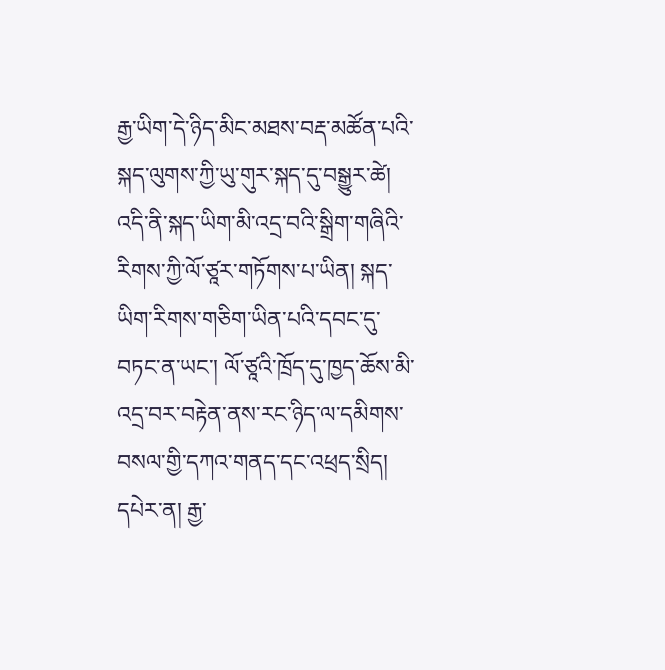རྒྱ་ཡིག་དེ་ཉིད་མིང་མཐས་བརྡ་མཚོན་པའི་སྐད་ལུགས་ཀྱི་ཡུ་གུར་སྐད་དུ་བསྒྱུར་ཚེ། འདི་ནི་སྐད་ཡིག་མི་འདྲ་བའི་སྒྲིག་གཞིའི་རིགས་ཀྱི་ལོ་ཙཱར་གཏོགས་པ་ཡིན། སྐད་ཡིག་རིགས་གཅིག་ཡིན་པའི་དབང་དུ་བཏང་ན་ཡང་། ལོ་ཙཱའི་ཁྲོད་དུ་ཁྱད་ཆོས་མི་འདྲ་བར་བརྟེན་ནས་རང་ཉིད་ལ་དམིགས་བསལ་གྱི་དཀའ་གནད་དང་འཕྲད་སྲིད། དཔེར་ན། རྒྱ་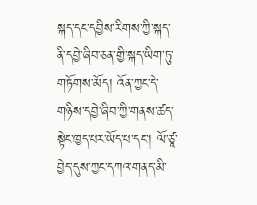སྐད་དང་དབྱིས་རིགས་ཀྱི་སྐད་ནི་དབྱེ་ཞིབ་ཅན་གྱི་སྐད་ཡིག་ཏུ་གཏོགས་མོད། འོན་ཀྱང་དེ་གཉིས་དབྱེ་ཞིབ་ཀྱི་གནས་ཚད་སྟེང་ཁྱད་པར་ཡོད་པ་དང་། ལོ་ཙཱ་བྱེད་དུས་ཀྱང་དཀའ་གནད་མི་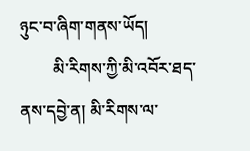ཉུང་བ་ཞིག་གནས་ཡོད།
        མི་རིགས་ཀྱི་མི་འབོར་ཐད་ནས་དབྱེ་ན། མི་རིགས་ལ་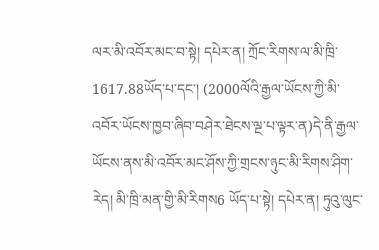ལར་མི་འབོར་མང་བ་སྟེ། དཔེར་ན། ཀྲོང་རིགས་ལ་མི་ཁྲི་1617.88ཡོད་པ་དང་། (2000ལོའི་རྒྱལ་ཡོངས་ཀྱི་མི་འབོར་ཡོངས་ཁྱབ་ཞིབ་བཤེར་ཐེངས་ལྔ་པ་ལྟར་ན)དེ་ནི་རྒྱལ་ཡོངས་ནས་མི་འབོར་མང་ཤོས་ཀྱི་གྲངས་ཉུང་མི་རིགས་ཤིག་རེད། མི་ཁྲི་མན་གྱི་མི་རིགས6 ཡོད་པ་སྟེ། དཔེར་ན། ཏུའུ་ལུང་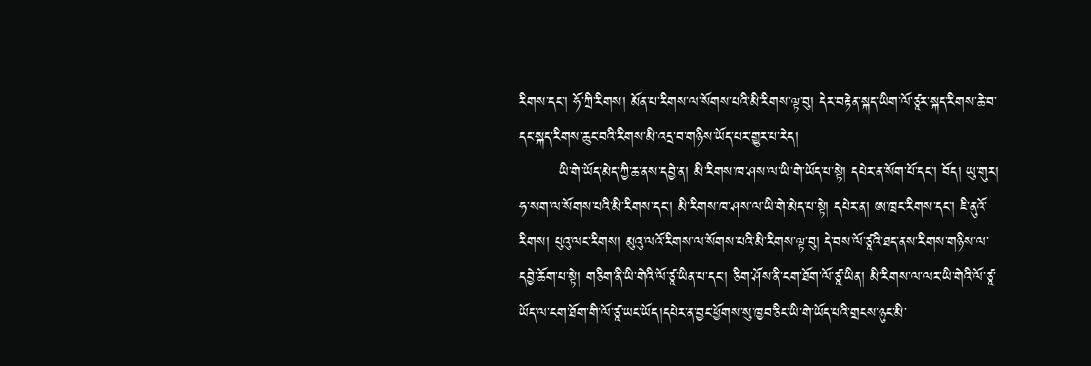རིགས་དང་། ཧོ་ཀྲི་རིགས། མོན་པ་རིགས་ལ་སོགས་པའི་མི་རིགས་ལྟ་བུ། དེར་བརྟེན་སྐད་ཡིག་ལོ་ཙཱར་སྐད་རིགས་ཆེ་བ་དང་སྐད་རིགས་ཆུང་བའི་རིགས་མི་འདྲ་བ་གཉིས་ཡོད་པར་གྱུར་པ་རེད།
        ཡི་གེ་ཡོད་མེད་ཀྱི་ཆ་ནས་དབྱེ་ན། མི་རིགས་ཁ་ཤས་ལ་ཡི་གེ་ཡོད་པ་སྟེ། དཔེར་ན་སོག་པོ་དང་། བོད། ཡུ་གུར། ཧ་སག་ལ་སོགས་པའི་མི་རིགས་དང་། མི་རིགས་ཁ་ཤས་ལ་ཡི་གེ་མེད་པ་སྟེ། དཔེར་ན། ཨ་ཁྲང་རིགས་དང་། ཇི་ནུའོ་རིགས། པུའུ་ལང་རིགས། མུའུ་ལའོ་རིགས་ལ་སོགས་པའི་མི་རིགས་ལྟ་བུ། དེ་བས་ལོ་ཙཱའི་ཐད་ནས་རིགས་གཉིས་ལ་དབྱེ་ཆོག་པ་སྟེ། གཅིག་ནི་ཡི་གེའི་ལོ་ཙཱ་ཡིན་པ་དང་། ཅིག་ཤོས་ནི་ངག་ཐོག་ལོ་ཙཱ་ཡིན། མི་རིགས་ལ་ལར་ཡི་གེའི་ལོ་ཙཱ་ཡོད་ལ་ངག་ཐོག་གི་ལོ་ཙཱ་ཡང་ཡོད།དཔེར་ན་བྱང་ཕྱོགས་སུ་ཁྱབ་ཅིང་ཡི་གེ་ཡོད་པའི་གྲངས་ཉུང་མི་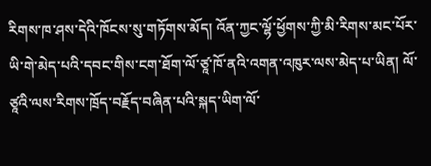རིགས་ཁ་ཤས་དེའི་ཁོངས་སུ་གཏོགས་མོད། འོན་ཀྱང་ལྷོ་ཕྱོགས་ཀྱི་མི་རིགས་མང་པོར་ཡི་གེ་མེད་པའི་དབང་གིས་ངག་ཐོག་ལོ་ཙཱ་ཁོ་ནའི་འགན་འཁུར་ལས་མེད་པ་ཡིན། ལོ་ཙཱའི་ལས་རིགས་ཁྲོད་བརྗོད་བཞིན་པའི་སྐད་ཡིག་ལོ་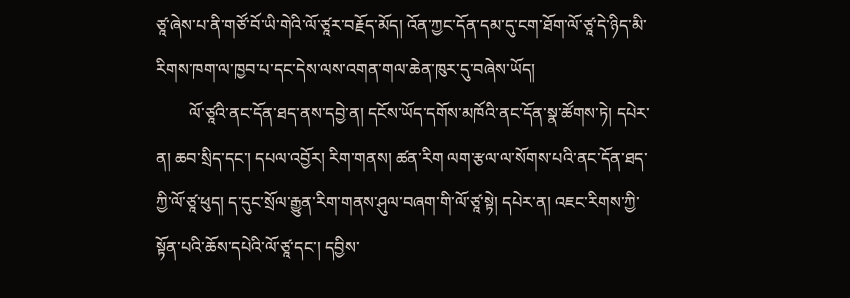ཙཱ་ཞེས་པ་ནི་གཙོ་བོ་ཡི་གེའི་ལོ་ཙཱར་བརྗོད་མོད། འོན་ཀྱང་དོན་དམ་དུ་ངག་ཐོག་ལོ་ཙཱ་དེ་ཉིད་མི་རིགས་ཁག་ལ་ཁྱབ་པ་དང་དེས་ལས་འགན་གལ་ཆེན་ཁུར་དུ་བཞེས་ཡོད།
        ལོ་ཙཱའི་ནང་དོན་ཐད་ནས་དབྱེ་ན། དངོས་ཡོད་དགོས་མཁོའི་ནང་དོན་སྣ་ཚོགས་ཏེ། དཔེར་ན། ཆབ་སྲིད་དང་། དཔལ་འབྱོར། རིག་གནས། ཚན་རིག ལག་རྩལ་ལ་སོགས་པའི་ནང་དོན་ཐད་ཀྱི་ལོ་ཙཱ་ཕུད། ད་དུང་སྲོལ་རྒྱུན་རིག་གནས་ཤུལ་བཞག་གི་ལོ་ཙཱ་སྟེ། དཔེར་ན། འཇང་རིགས་ཀྱི་སྟོན་པའི་ཆོས་དཔེའི་ལོ་ཙཱ་དང་། དབྱིས་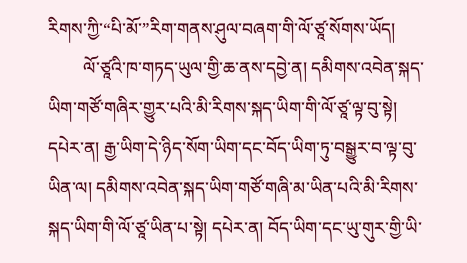རིགས་ཀྱི་“པི་མོ་”རིག་གནས་ཤུལ་བཞག་གི་ལོ་ཙཱ་སོགས་ཡོད།
        ལོ་ཙཱའི་ཁ་གཏད་ཡུལ་གྱི་ཆ་ནས་དབྱེ་ན། དམིགས་འབེན་སྐད་ཡིག་གཙོ་གཞིར་གྱུར་པའི་མི་རིགས་སྐད་ཡིག་གི་ལོ་ཙཱ་ལྟ་བུ་སྟེ། དཔེར་ན། རྒྱ་ཡིག་དེ་ཉིད་སོག་ཡིག་དང་བོད་ཡིག་ཏུ་བསྒྱུར་བ་ལྟ་བུ་ཡིན་ལ། དམིགས་འབེན་སྐད་ཡིག་གཙོ་གཞི་མ་ཡིན་པའི་མི་རིགས་སྐད་ཡིག་གི་ལོ་ཙཱ་ཡིན་པ་སྟེ། དཔེར་ན། བོད་ཡིག་དང་ཡུ་གུར་གྱི་ཡི་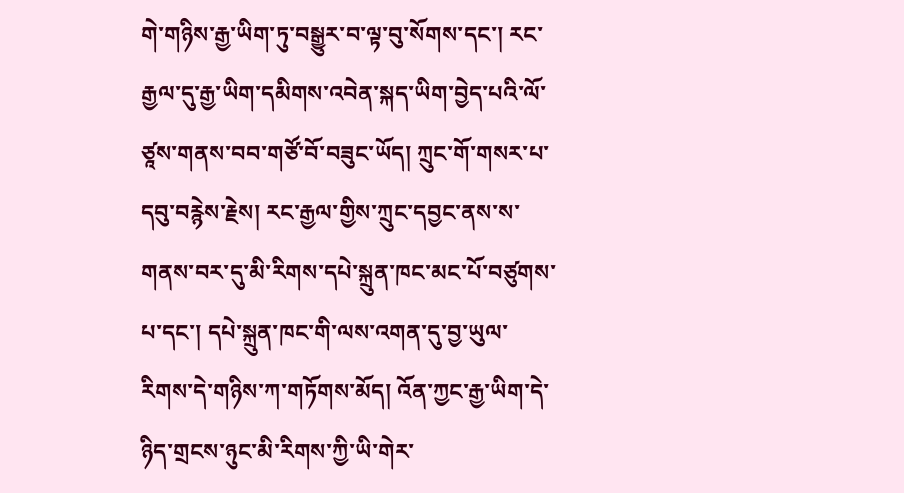གེ་གཉིས་རྒྱ་ཡིག་ཏུ་བསྒྱུར་བ་ལྟ་བུ་སོགས་དང་། རང་རྒྱལ་དུ་རྒྱ་ཡིག་དམིགས་འབེན་སྐད་ཡིག་བྱེད་པའི་ལོ་ཙཱས་གནས་བབ་གཙོ་བོ་བཟུང་ཡོད། ཀྲུང་གོ་གསར་པ་དབུ་བརྙེས་རྗེས། རང་རྒྱལ་གྱིས་ཀྲུང་དབྱང་ནས་ས་གནས་བར་དུ་མི་རིགས་དཔེ་སྐྲུན་ཁང་མང་པོ་བཙུགས་པ་དང་། དཔེ་སྐྲུན་ཁང་གི་ལས་འགན་དུ་བྱ་ཡུལ་རིགས་དེ་གཉིས་ཀ་གཏོགས་མོད། འོན་ཀྱང་རྒྱ་ཡིག་དེ་ཉིད་གྲངས་ཉུང་མི་རིགས་ཀྱི་ཡི་གེར་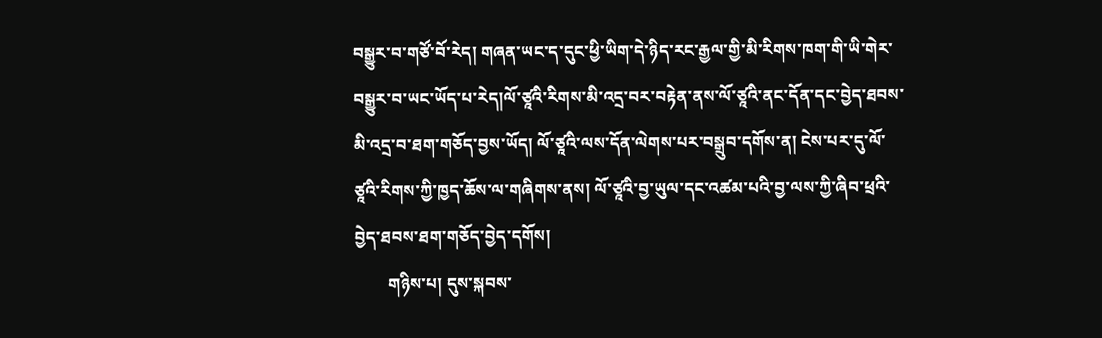བསྒྱུར་བ་གཙོ་བོ་རེད། གཞན་ཡང་ད་དུང་ཕྱི་ཡིག་དེ་ཉིད་རང་རྒྱལ་གྱི་མི་རིགས་ཁག་གི་ཡི་གེར་བསྒྱུར་བ་ཡང་ཡོད་པ་རེད།ལོ་ཙཱའི་རིགས་མི་འདྲ་བར་བརྟེན་ནས་ལོ་ཙཱའི་ནང་དོན་དང་བྱེད་ཐབས་མི་འདྲ་བ་ཐག་གཅོད་བྱས་ཡོད། ལོ་ཙཱའི་ལས་དོན་ལེགས་པར་བསྒྲུབ་དགོས་ན། ངེས་པར་དུ་ལོ་ཙཱའི་རིགས་ཀྱི་ཁྱད་ཆོས་ལ་གཞིགས་ནས། ལོ་ཙཱའི་བྱ་ཡུལ་དང་འཚམ་པའི་བྱ་ལས་ཀྱི་ཞིབ་ཕྲའི་བྱེད་ཐབས་ཐག་གཅོད་བྱེད་དགོས།
        གཉིས་པ། དུས་སྐབས་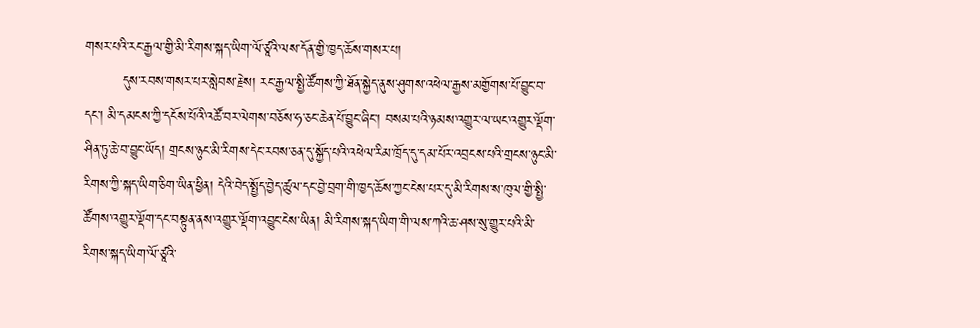གསར་པའི་རང་རྒྱལ་གྱི་མི་རིགས་སྐད་ཡིག་ལོ་ཙཱའི་ལས་དོན་གྱི་ཁྱད་ཆོས་གསར་པ།
        དུས་རབས་གསར་པར་སླེབས་རྗེས། རང་རྒྱལ་སྤྱི་ཚོགས་ཀྱི་ཐོན་སྐྱེད་ནུས་ཤུགས་འཕེལ་རྒྱས་མགྱོགས་པོ་བྱུང་བ་དང་། མི་དམངས་ཀྱི་དངོས་པོའི་འཚོ་བར་ལེགས་བཅོས་ཧ་ཅང་ཆེན་པོ་བྱུང་ཞིང་། བསམ་པའི་ཉམས་འགྱུར་ལ་ཡང་འགྱུར་ལྡོག་ཤིན་ཏུ་ཆེ་བ་བྱུང་ཡོད། གྲངས་ཉུང་མི་རིགས་དེང་རབས་ཅན་དུ་སྐྱོད་པའི་འཕེལ་རིམ་ཁྲོད་དུ་དམ་པོར་འབྲངས་པའི་གྲངས་ཉུང་མི་རིགས་ཀྱི་སྐད་ཡིག་ཅིག་ཡིན་ཕྱིན། དེའི་བེད་སྤྱོད་བྱེད་ཚུལ་དང་བྱེ་བྲག་གི་ཁྱད་ཆོས་ཀྱང་ངེས་པར་དུ་མི་རིགས་ས་ཁུལ་གྱི་སྤྱི་ཚོགས་འགྱུར་ལྡོག་དང་བསྟུན་ནས་འགྱུར་ལྡོག་འབྱུང་ངེས་ཡིན། མི་རིགས་སྐད་ཡིག་གི་ལས་ཀའི་ཆ་ཤས་སུ་གྱུར་པའི་མི་རིགས་སྐད་ཡིག་ལོ་ཙཱའི་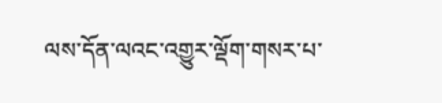ལས་དོན་ལའང་འགྱུར་ལྡོག་གསར་པ་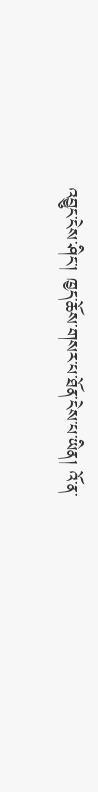འབྱུང་ངེས་ཤིང་། ཁྱད་ཆོས་གསར་པ་ཐོན་ངེས་པ་ཡིན། འོ་ན་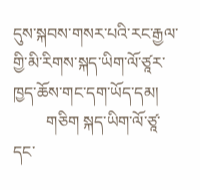དུས་སྐབས་གསར་པའི་རང་རྒྱལ་གྱི་མི་རིགས་སྐད་ཡིག་ལོ་ཙཱར་ཁྱད་ཆོས་གང་དག་ཡོད་དམ།
        གཅིག སྐད་ཡིག་ལོ་ཙཱ་དང་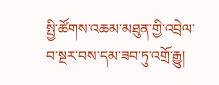སྤྱི་ཚོགས་འཆམ་མཐུན་གྱི་འབྲེལ་བ་སྔར་བས་དམ་ཟབ་ཏུ་འགྲོ་རྒྱུ།